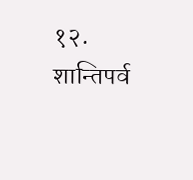१२. शान्तिपर्व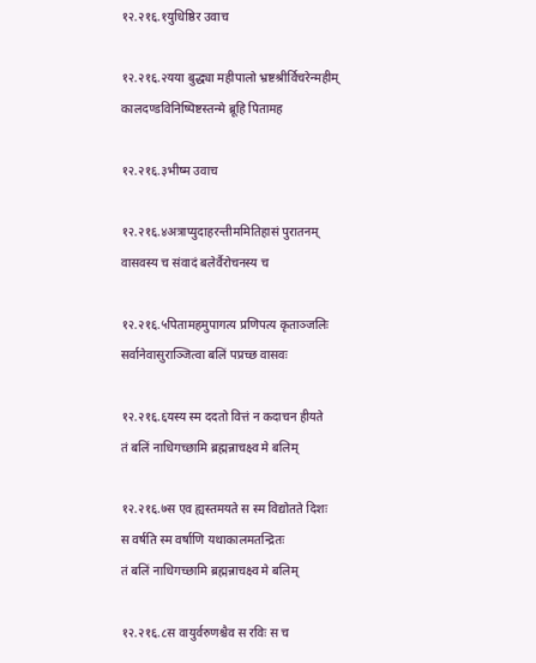१२.२१६.१युधिष्ठिर उवाच

१२.२१६.२यया बुद्ध्या महीपालो भ्रष्टश्रीर्विचरेन्महीम्
कालदण्डविनिष्पिष्टस्तन्मे ब्रूहि पितामह

१२.२१६.३भीष्म उवाच

१२.२१६.४अत्राप्युदाहरन्तीममितिहासं पुरातनम्
वासवस्य च संवादं बलेर्वैरोचनस्य च

१२.२१६.५पितामहमुपागत्य प्रणिपत्य कृताञ्जलिः
सर्वानेवासुराञ्जित्वा बलिं पप्रच्छ वासवः

१२.२१६.६यस्य स्म ददतो वित्तं न कदाचन हीयते
तं बलिं नाधिगच्छामि ब्रह्मन्नाचक्ष्व मे बलिम्

१२.२१६.७स एव ह्यस्तमयते स स्म विद्योतते दिशः
स वर्षति स्म वर्षाणि यथाकालमतन्द्रितः
तं बलिं नाधिगच्छामि ब्रह्मन्नाचक्ष्व मे बलिम्

१२.२१६.८स वायुर्वरुणश्चैव स रविः स च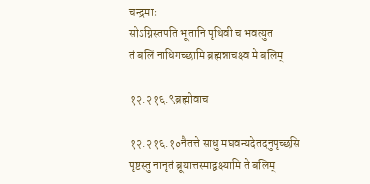चन्द्रमाः
सोऽग्निस्तपति भूतानि पृथिवी च भवत्युत
तं बलिं नाधिगच्छामि ब्रह्मन्नाचक्ष्व मे बलिम्

१२.२१६.९ब्रह्मोवाच

१२.२१६.१०नैतत्ते साधु मघवन्यदेतदनुपृच्छसि
पृष्टस्तु नानृतं ब्रूयात्तस्माद्वक्ष्यामि ते बलिम्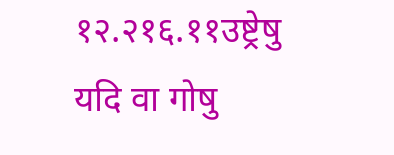१२.२१६.११उष्ट्रेषु यदि वा गोषु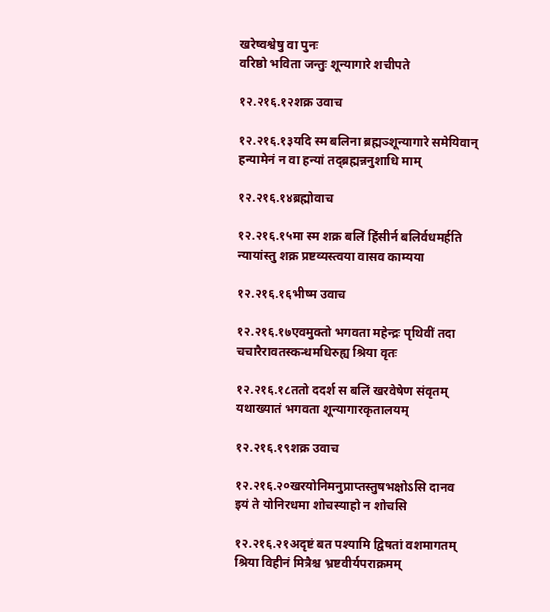खरेष्वश्वेषु वा पुनः
वरिष्ठो भविता जन्तुः शून्यागारे शचीपते

१२.२१६.१२शक्र उवाच

१२.२१६.१३यदि स्म बलिना ब्रह्मञ्शून्यागारे समेयिवान्
हन्यामेनं न वा हन्यां तद्ब्रह्मन्ननुशाधि माम्

१२.२१६.१४ब्रह्मोवाच

१२.२१६.१५मा स्म शक्र बलिं हिंसीर्न बलिर्वधमर्हति
न्यायांस्तु शक्र प्रष्टव्यस्त्वया वासव काम्यया

१२.२१६.१६भीष्म उवाच

१२.२१६.१७एवमुक्तो भगवता महेन्द्रः पृथिवीं तदा
चचारैरावतस्कन्धमधिरुह्य श्रिया वृतः

१२.२१६.१८ततो ददर्श स बलिं खरवेषेण संवृतम्
यथाख्यातं भगवता शून्यागारकृतालयम्

१२.२१६.१९शक्र उवाच

१२.२१६.२०खरयोनिमनुप्राप्तस्तुषभक्षोऽसि दानव
इयं ते योनिरधमा शोचस्याहो न शोचसि

१२.२१६.२१अदृष्टं बत पश्यामि द्विषतां वशमागतम्
श्रिया विहीनं मित्रैश्च भ्रष्टवीर्यपराक्रमम्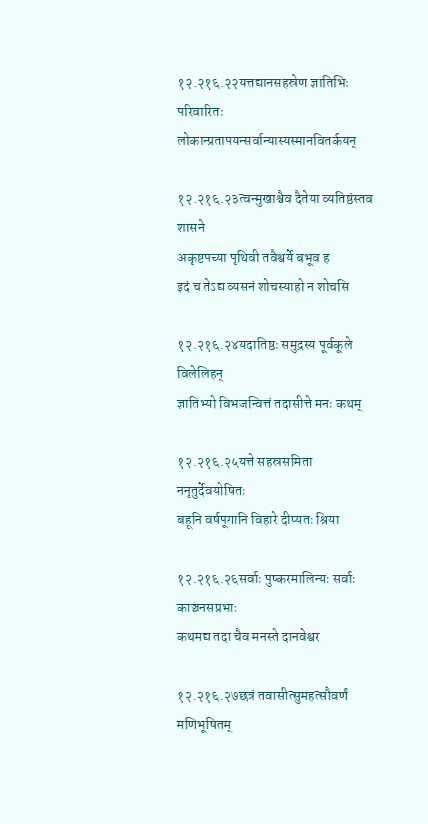१२.२१६.२२यत्तद्यानसहस्रेण ज्ञातिभिः परिवारितः
लोकान्प्रतापयन्सर्वान्यास्यस्मानवितर्कयन्

१२.२१६.२३त्वन्मुखाश्चैव दैतेया व्यतिष्ठंस्तव शासने
अकृष्टपच्या पृथिवी तवैश्वर्ये बभूव ह
इदं च तेऽद्य व्यसनं शोचस्याहो न शोचसि

१२.२१६.२४यदातिष्ठः समुद्रस्य पूर्वकूले विलेलिहन्
ज्ञातिभ्यो विभजन्वित्तं तदासीत्ते मनः कथम्

१२.२१६.२५यत्ते सहस्रसमिता ननृतुर्देवयोषितः
बहूनि वर्षपूगानि विहारे दीप्यतः श्रिया

१२.२१६.२६सर्वाः पुष्करमालिन्यः सर्वाः काञ्चनसप्रभाः
कथमद्य तदा चैव मनस्ते दानवेश्वर

१२.२१६.२७छत्रं तवासीत्सुमहत्सौवर्णं मणिभूषितम्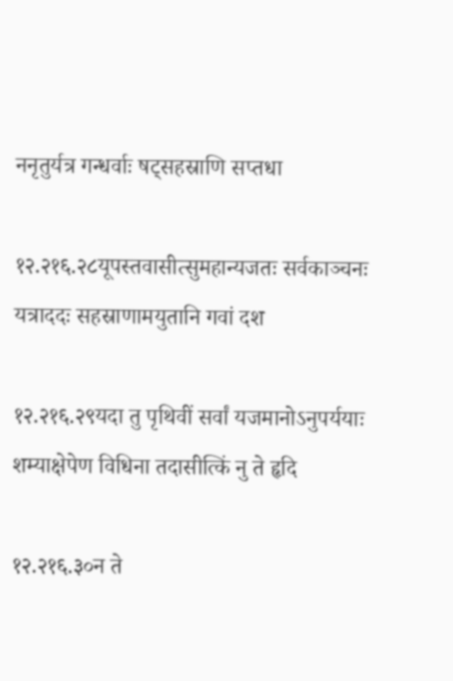ननृतुर्यत्र गन्धर्वाः षट्सहस्राणि सप्तधा

१२.२१६.२८यूपस्तवासीत्सुमहान्यजतः सर्वकाञ्चनः
यत्राददः सहस्राणामयुतानि गवां दश

१२.२१६.२९यदा तु पृथिवीं सर्वां यजमानोऽनुपर्ययाः
शम्याक्षेपेण विधिना तदासीत्किं नु ते हृदि

१२.२१६.३०न ते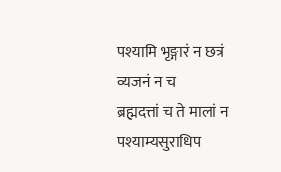पश्यामि भृङ्गारं न छत्रं व्यजनं न च
ब्रह्मदत्तां च ते मालां न पश्याम्यसुराधिप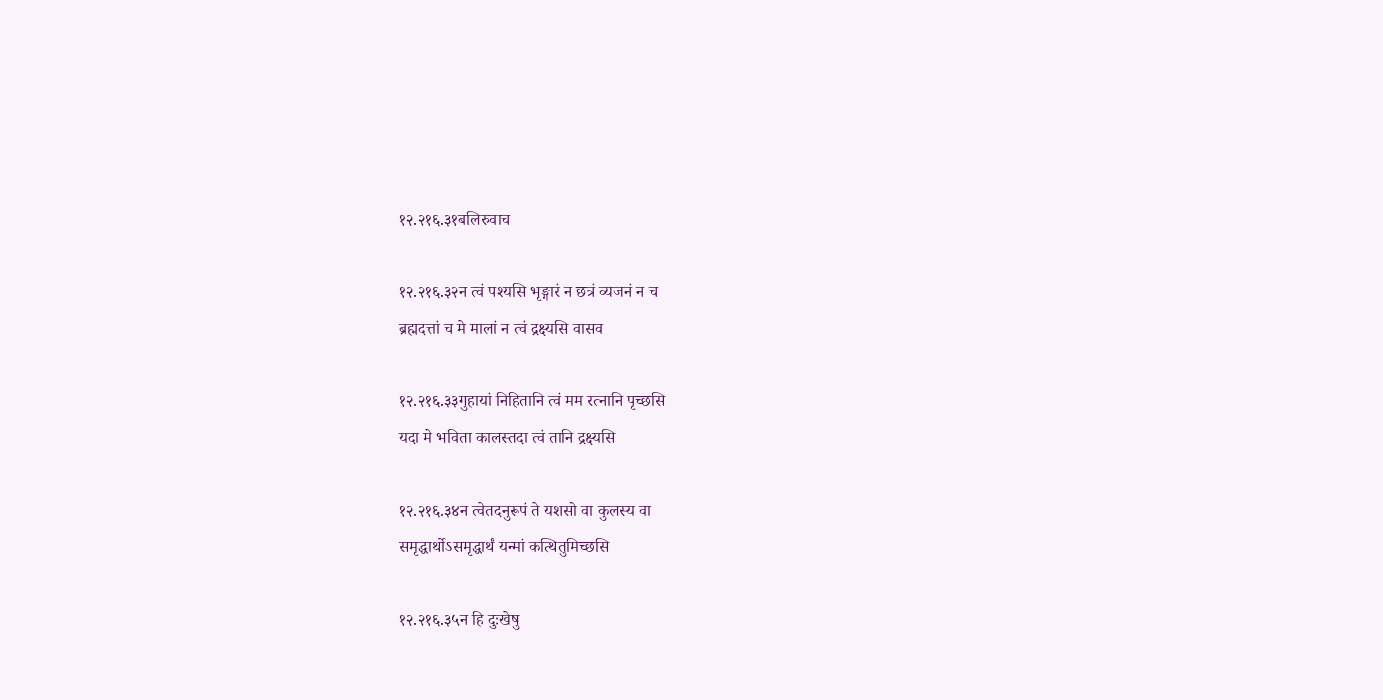१२.२१६.३१बलिरुवाच

१२.२१६.३२न त्वं पश्यसि भृङ्गारं न छत्रं व्यजनं न च
ब्रह्मदत्तां च मे मालां न त्वं द्रक्ष्यसि वासव

१२.२१६.३३गुहायां निहितानि त्वं मम रत्नानि पृच्छसि
यदा मे भविता कालस्तदा त्वं तानि द्रक्ष्यसि

१२.२१६.३४न त्वेतदनुरूपं ते यशसो वा कुलस्य वा
समृद्धार्थोऽसमृद्धार्थं यन्मां कत्थितुमिच्छसि

१२.२१६.३५न हि दुःखेषु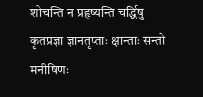शोचन्ति न प्रहृष्यन्ति चर्द्धिषु
कृतप्रज्ञा ज्ञानतृप्ताः क्षान्ताः सन्तो मनीषिणः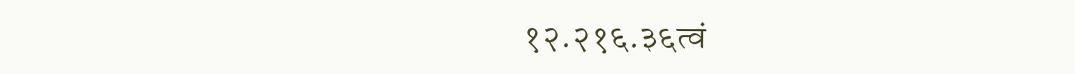१२.२१६.३६त्वं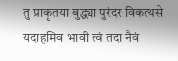तु प्राकृतया बुद्ध्या पुरंदर विकत्थसे
यदाहमिव भावी त्वं तदा नैवं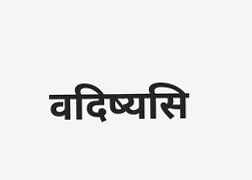वदिष्यसि